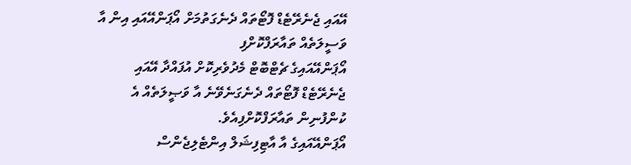އޭއައި ޖެނެރޭޓެޑް ފޮޓޯތައް ދެނެގަތުމަށް އޯޕަންއޭއައި އިން އާ ވަސީލަތެއް ތައާރަފްކޮށްފި
އޯޕަންއޭއައިގެ ޗެޓްބޮޓް މެދުވެރިކޮށް އުފައްދާ އޭއައި ޖެނެރޭޓެޑް ފޮޓޯތައް ދެނެގަނެވޭނެ އާ ވަޞީލަތެއް އެ ކުންފުނިން ތައާރަފްކޮށްފިއެވެ.
އޯޕަންއޭއައިގެ އާ އާޓިފިޝަލް އިންޓެލިޖެންސް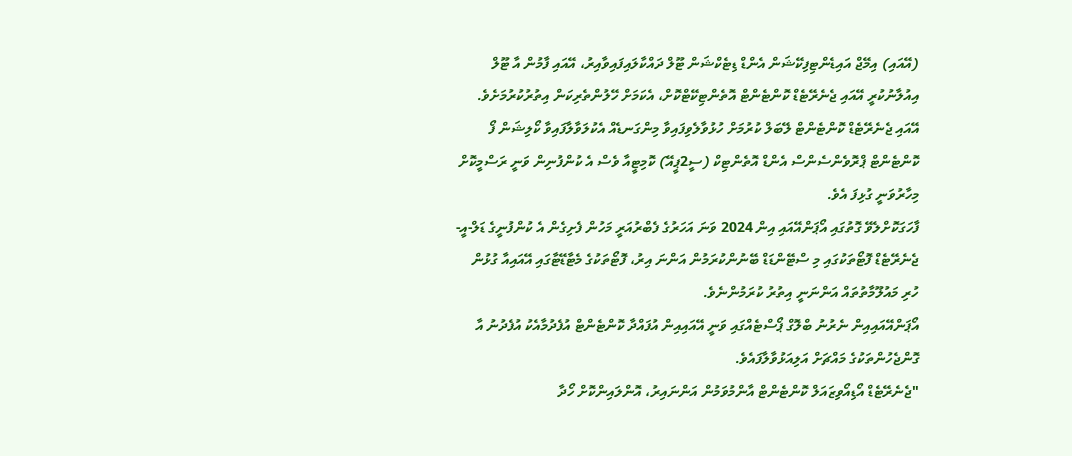(އޭއައި) އިމޭޖް އައިޑެންޓިފިކޭޝަން އެންޑް ޑިޓެކްޝަން ޓޫލް ދައްކާލައިފައިވާއިރު، އޭއައި ފާމުން އާ ޓޫލް އިއުލާނުކުރީ އޭއައި ޖެނެރޭޓެޑް ކޮންޓެންޓް އޮތެންޓިކޭޓްކޮށް، އެކަމަށް ހޭލުންތެރިކަން އިތުރުކުރުމަށެވެ.
އޭއައި ޖެނެރޭޓެޑް ކޮންޓެންޓް ލޭބަލް ކުރުމަށް ހުޅުވާލެވިފައިވާ މިންގަނޑެއް އެކުލަވާލާފައިވާ ކޯލިޝަން ފޯ ކޮންޓެންޓް ޕްރޮވެންސެންސް އެންޑް އޮތެންޓިކް (ސީ2ޕީއޭ) ކޮމިޓީއާ ވެސް އެ ކުންފުނިން ވަނީ ރަސްމީކޮށް މިހާރުވަނީ ގުޅިފަ އެވެ.
ފާހަގަކޮށްލެވޭ ގޮތުގައި އޯޕަންއޭއައި އިން 2024 ވަނަ އަހަރުގެ ފެބްރުއަރީ މަހުން ފެށިގެން އެ ކުންފުނީގެ ޑަލް-އީ-ޖެނެރޭޓެޑް ފޮޓޯތަކުގައި މި ސްޓޭންޑަޑް ބޭނުންކުރަމުން އަންނަ އިރު، ފޮޓޯތަކުގެ މެޓާޑޭޓާގައި އޭއައިއާ ގުޅުން ހުރި މައުލޫމާތުތައް އަންނަނީ އިތުރު ކުރަމުންނެވެ.
އޯޕަންއޭއައިއިން ނެރުނު ބްލޮގް ޕޯސްޓެއްގައި ވަނީ އޭއައިއިން އުފައްދާ ކޮންޓެންޓް އުފެދުމާއެކު އުފެދުނު އާ ގޮންޖެހުންތަކުގެ މައްޗަށް އަލިއަޅުވާލާފައެވެ.
"ޖެނެރޭޓެޑް އޯޑިއޯވިޒައަލް ކޮންޓެންޓް އާންމުވަމުން އަންނައިރު، އޮންލައިންކޮށް ހޯދާ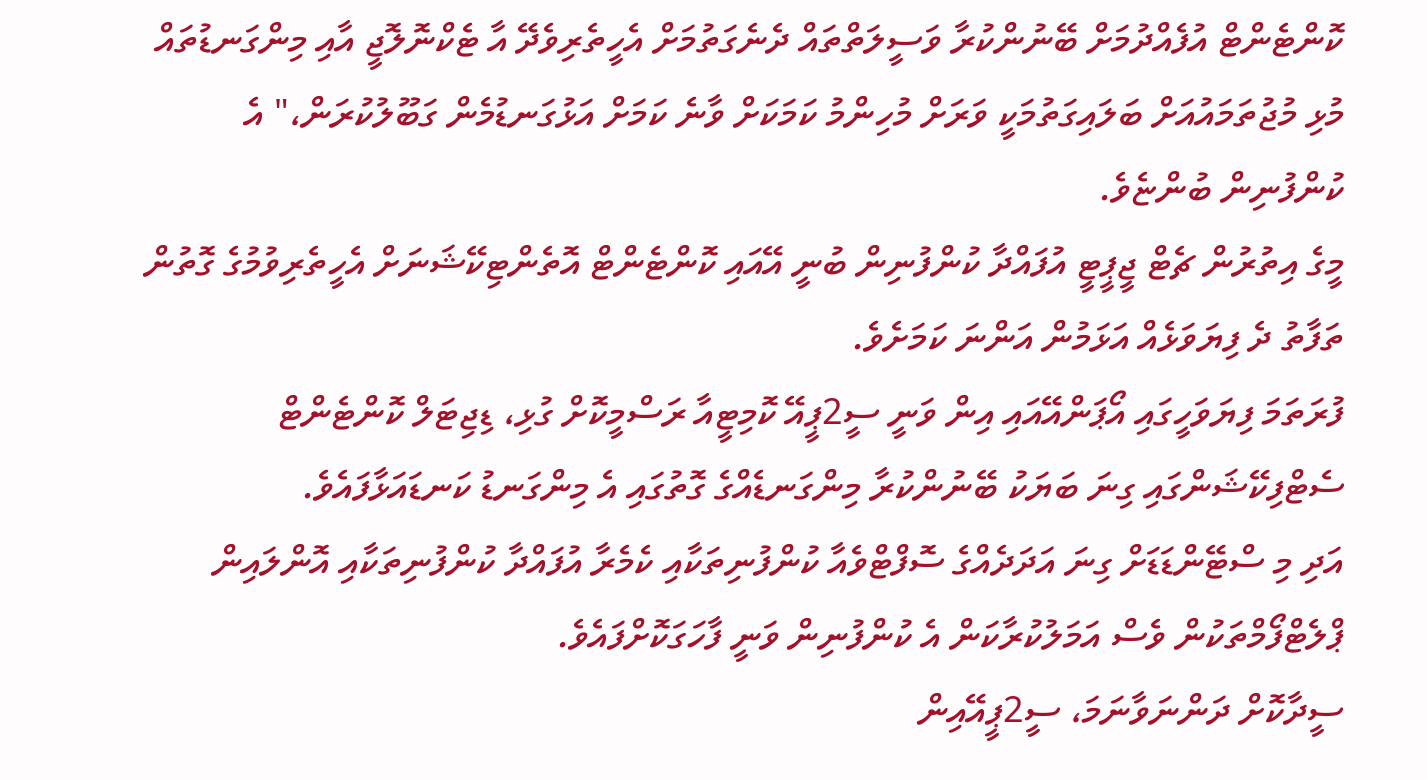ކޮންޓެންޓް އުފެއްދުމަށް ބޭނުންކުރާ ވަސީލަތްތައް ދެނެގަތުމަށް އެހީތެރިވެދޭ އާ ޓެކްނޮލޮޖީ އާއި މިންގަނޑުތައް މުޅި މުޖުތަމައުއަށް ބަލައިގަތުމަކީ ވަރަށް މުހިންމު ކަމަކަށް ވާނެ ކަމަށް އަޅުގަނޑުމެން ގަބޫލުކުރަން،" އެ ކުންފުނިން ބުންޏެވެ.
މީގެ އިތުރުން ޗެޓް ޖީޕީޓީ އުފައްދާ ކުންފުނިން ބުނީ އޭއައި ކޮންޓެންޓް އޮތެންޓިކޭޝަނަށް އެހީތެރިވުމުގެ ގޮތުން ތަފާތު ދެ ފިޔަވަޅެއް އަޅަމުން އަންނަ ކަމަށެވެ.
ފުރަތަމަ ފިޔަވަހީގައި އޯޕަންއޭއައި އިން ވަނީ ސީ2ޕީއޭ ކޮމިޓީއާ ރަސްމީކޮށް ގުޅި، ޑިޖިޓަލް ކޮންޓެންޓް ސެޓްފިކޭޝަންގައި ގިނަ ބަޔަކު ބޭނުންކުރާ މިންގަނޑެއްގެ ގޮތުގައި އެ މިންގަނޑު ކަނޑައަޅާފައެވެ.
އަދި މި ސްޓޭންޑަޑަށް ގިނަ އަދަދެއްގެ ސޮފްޓްވެއާ ކުންފުނިތަކާއި ކެމެރާ އުފައްދާ ކުންފުނިތަކާއި އޮންލައިން ޕްލެޓްފޯމްތަކުން ވެސް އަމަލުކުރާކަން އެ ކުންފުނިން ވަނީ ފާހަގަކޮށްފައެވެ.
ސީދާކޮށް ދަންނަވާނަމަ، ސީ2ޕީއޭއިން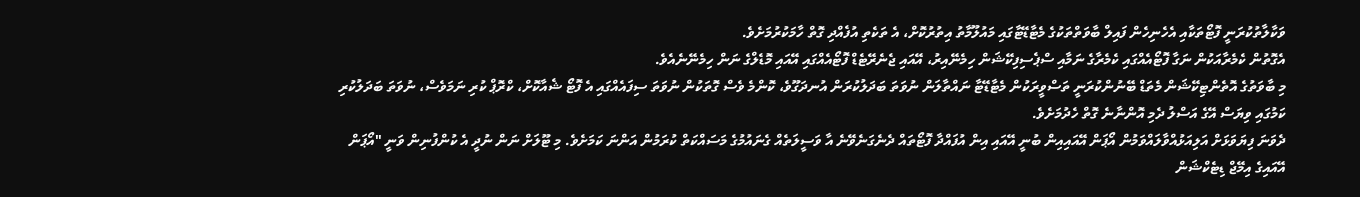ވަކާލާތުކުރަނީ ފޮޓޯތަކާއި އެހެނިހެން ފައިލް ބާވަތްތަކުގެ މެޓާޑޭޓާގައި މައުލޫމާތު އިތުރުކޮށް، އެ ތަކެތި އުފެއްދި ގޮތް ހާމަކުރުމަށެވެ.
އެގޮތުން ކެމެރާއަކުން ނަގާ ފޮޓޯއެއްގައި ކެމެރާގެ ނަމާއި ސްޕެސިފިކޭޝަން ހިމެނޭއިރު، އޭއައި ޖެނެރޭޓެޑް ފޮޓޯއެއްގައި އޭއައި މޮޑެލްގެ ނަން ހިމެނޭނެއެވެ.
މި ބާވަތުގެ އޮތެންޓިކޭޝަން މެތަޑް ބޭނުންކުރަނީ ތަސްވީރަކުން މެޓާޑޭޓާ ނައްތާލަން ނުވަތަ ބަދަލުކުރަން އުނދަގޫވެ، ކޮންމެ ވެސް ގޮތަކުން ނުވަތަ ސިފައެއްގައި އެ ފޮޓޯ ޝެއާކޮށް، ކްރޮޕް ކުރި ނަމަވެސް، ނުވަތަ ބަދަލުކުރި ކަމުގައި ވިޔަސް އޭގެ އަސްލު ދެމި އޮންނާނެ ގޮތް ހެދުމަށެވެ.
ދެވަނަ ފިޔަވަޅަށް އަލިއަޅުއްވާލައްވަމުން އޯޕަން އޭއައިއިން ބުނީ އޭއައި އިން އުފައްދާ ފޮޓޯތައް ދެނެގަނެވޭނެ އާ ވަސީލަތެއް ގެނައުމުގެ މަސައްކަތް ކުރަމުން އަންނަ ކަމަށެވެ. މި ޓޫލަށް ނަން ނުދީ އެ ކުންފުނިން ވަނީ "އޯޕަން އޭއައިގެ އިމޭޖް ޑިޓެކްޝަން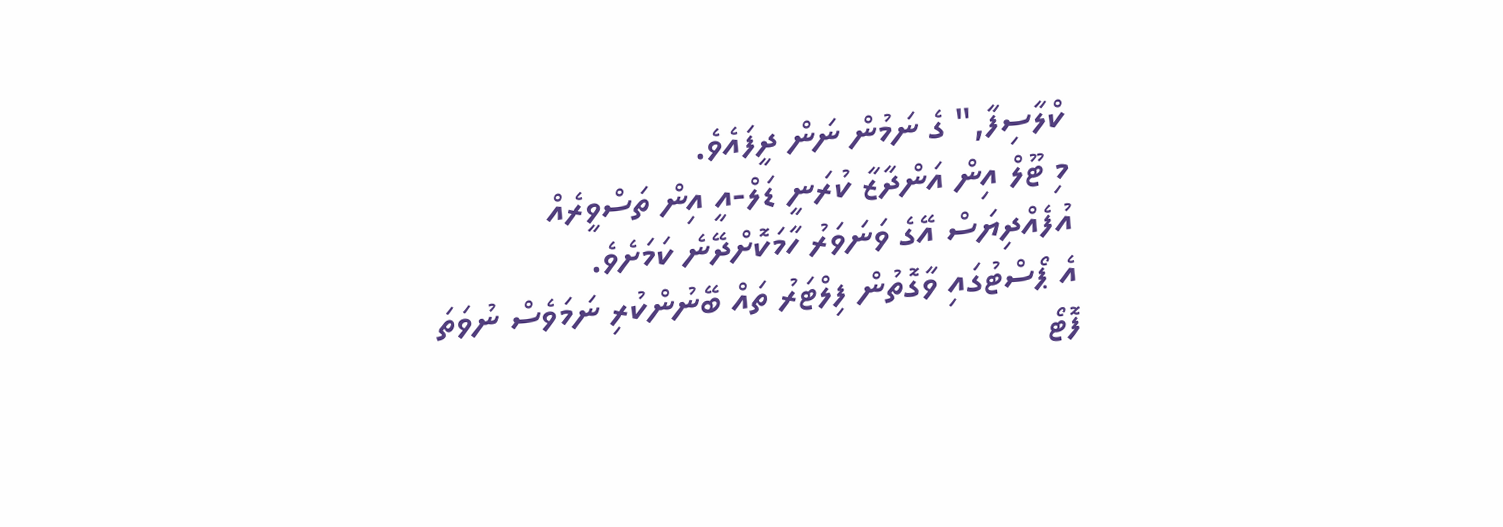ކްލާސިފާ," ގެ ނަމުން ނަން ދީފައެވެ.
މި ޓޫލް އިން އަންދާޒާ ކުރަނީ ޑަލް-އީ އިން ތަސްވީރެއް އުފެއްދިޔަސް އޭގެ ވަނަވަރު ހާމަކޮށްދޭނެ ކަމަށެވެ.
އެ ޕޯސްޓުގައި ވާގޮތުން ފިލްޓަރު ތައް ބޭނުންކުރި ނަމަވެސް ނުވަތަ ފޮޓޯ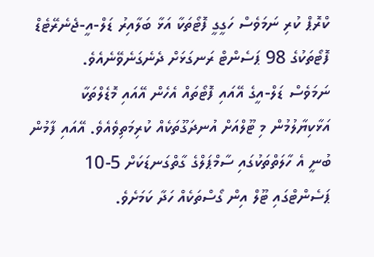ކްރޮޕް ކުރި ނަމަވެސް ހަގީގީ ފޮޓޯތަކާ އަޅާ ބަލާއިރު ޑަލް-އީ-ޖެނެރޭޓެޑް ފޮޓޯތަކުގެ 98 ޕަސެންޓް ރަނގަޅަށް ދެނެގަނެވޭނެއެވެ.
ނަމަވެސް ޑަލް-އީގެ އޭއައި ފޮޓޯތައް އެހެން އޭއައި މޮޑެލްތަކާ އަޅާކިޔާލުމުން މި ޓޫލްއަށް އުނދަގޫތަކެއް ކުރިމަތިވެއެވެ. އޭއައި ފާމުން ބުނީ އެ ހާލަތްތަކުގައި ސާމްޕަލްގެ ގާތްގަނޑަކަށް 5-10 ޕަސެންޓްގައި ޓޫލް އިން ގޯސްތަކެއް ހަދާ ކަމަށެވެ.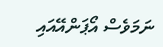ނަމަވެސް އޯޕަންއޭއައި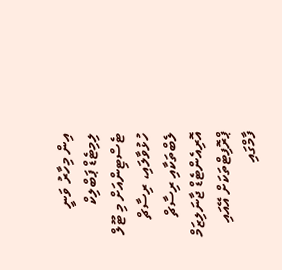އިން މިހާރު ވަނީ ލިމިޓެޑް ޕަބްލިކް ޓެސްޓިންއަށް މި ޓޫލް ހުޅުވާލައި، ރިސާޗް ލެބްތަކާއި ރިސާޗް އޮރިއެންޓެޑް ޖާނަލިޒަމް ޕްރޮފިޓްތަކަށް އޭއައި ފާމްގައި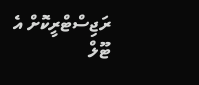ރަޖިސްޓްރީކޮށް އެ ޓޫލް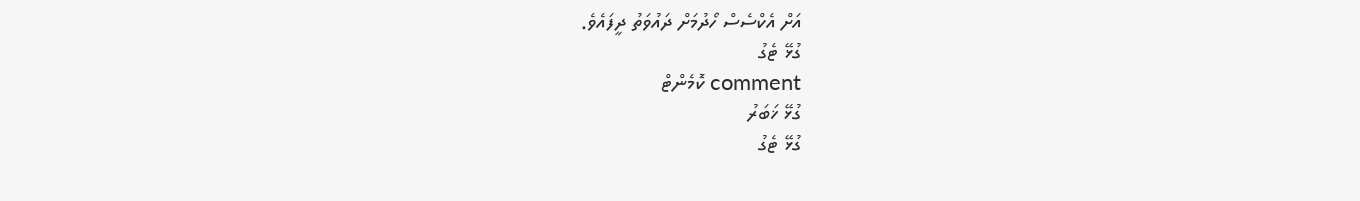އަށް އެކްސެސް ހޯދުމަށް ދައުވަތު ދީފައެވެ.
ގުޅޭ ޓެގު
comment ކޮމެންޓް
ގުޅޭ ޚަބަރު
ގުޅޭ ޓެގު